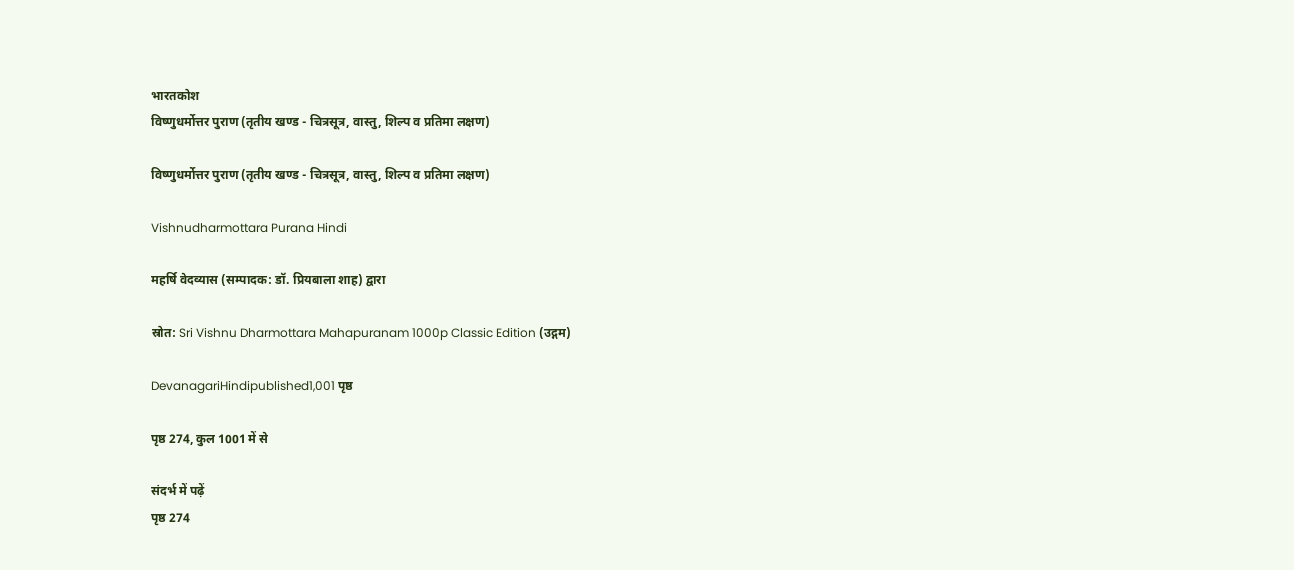भारतकोश
विष्णुधर्मोत्तर पुराण (तृतीय खण्ड - चित्रसूत्र, वास्तु, शिल्प व प्रतिमा लक्षण)

विष्णुधर्मोत्तर पुराण (तृतीय खण्ड - चित्रसूत्र, वास्तु, शिल्प व प्रतिमा लक्षण)

Vishnudharmottara Purana Hindi

महर्षि वेदव्यास (सम्पादक: डॉ. प्रियबाला शाह) द्वारा

स्रोत: Sri Vishnu Dharmottara Mahapuranam 1000p Classic Edition (उद्गम)

DevanagariHindipublished1,001 पृष्ठ

पृष्ठ 274, कुल 1001 में से

संदर्भ में पढ़ें
पृष्ठ 274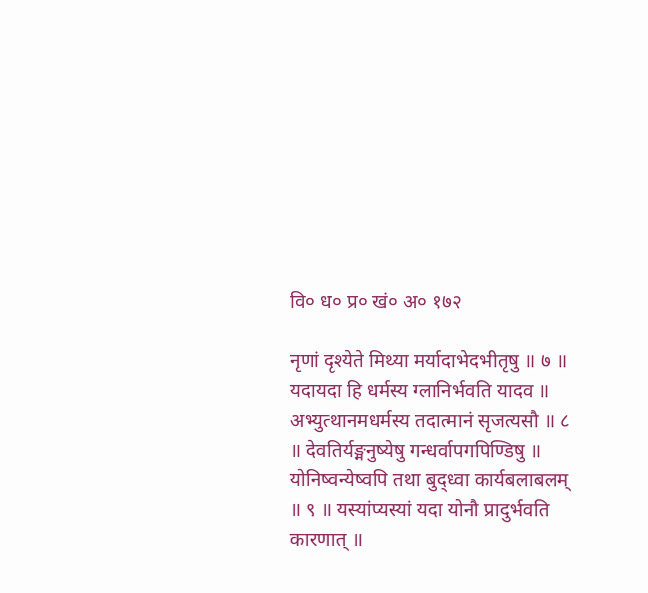वि० ध० प्र० खं० अ० १७२

नृणां दृश्येते मिथ्या मर्यादाभेदभीतृषु ॥ ७ ॥ यदायदा हि धर्मस्य ग्लानिर्भवति यादव ॥ अभ्युत्थानमधर्मस्य तदात्मानं सृजत्यसौ ॥ ८ ॥ देवतिर्यङ्मनुष्येषु गन्धर्वापगपिण्डिषु ॥ योनिष्वन्येष्वपि तथा बुद्ध्वा कार्यबलाबलम् ॥ ९ ॥ यस्यांप्यस्यां यदा योनौ प्रादुर्भवति कारणात् ॥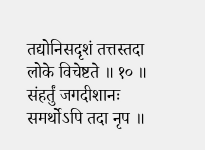तद्योनिसदृशं तत्तस्तदा लोके विचेष्टते ॥ १० ॥ संहर्तुं जगदीशानः समर्थोऽपि तदा नृप ॥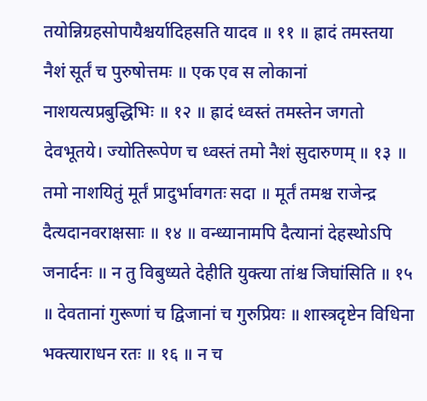तयोन्निग्रहसोपायैश्चर्यादिहसति यादव ॥ ११ ॥ ह्रादं तमस्तया नैशं सूर्तं च पुरुषोत्तमः ॥ एक एव स लोकानां नाशयत्यप्रबुद्धिभिः ॥ १२ ॥ ह्रादं ध्वस्तं तमस्तेन जगतो देवभूतये। ज्योतिरूपेण च ध्वस्तं तमो नैशं सुदारुणम् ॥ १३ ॥ तमो नाशयितुं मूर्तं प्रादुर्भावगतः सदा ॥ मूर्तं तमश्च राजेन्द्र दैत्यदानवराक्षसाः ॥ १४ ॥ वन्ध्यानामपि दैत्यानां देहस्थोऽपि जनार्दनः ॥ न तु विबुध्यते देहीति युक्त्या तांश्च जिघांसिति ॥ १५ ॥ देवतानां गुरूणां च द्विजानां च गुरुप्रियः ॥ शास्त्रदृष्टेन विधिना भक्त्याराधन रतः ॥ १६ ॥ न च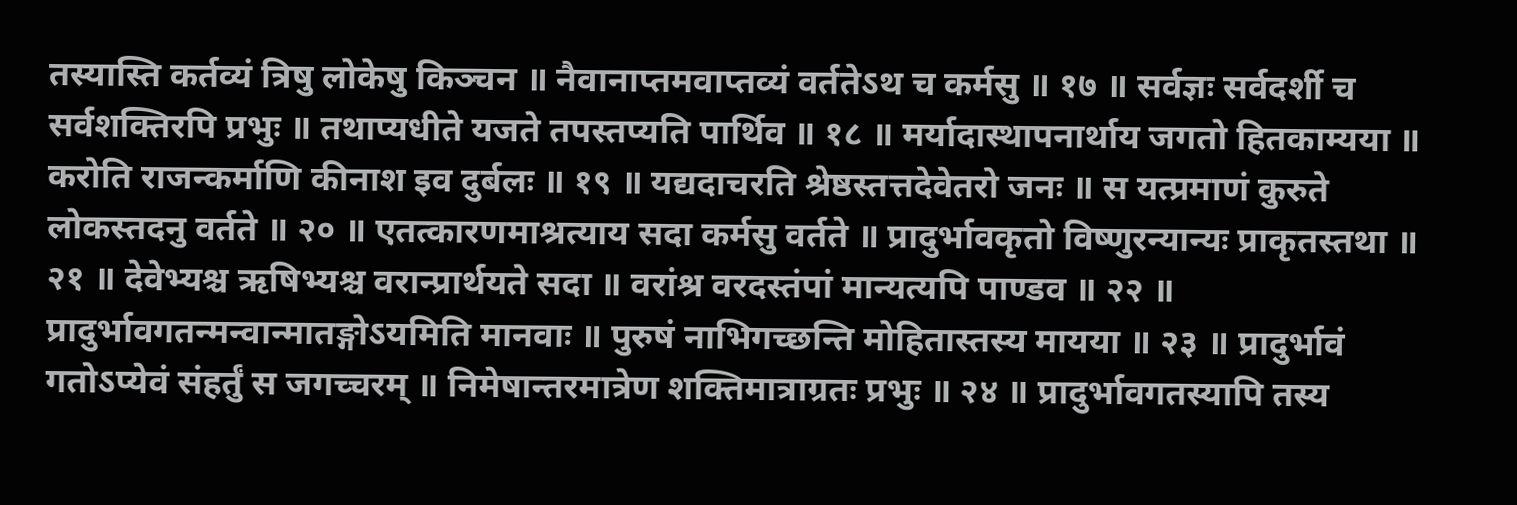तस्यास्ति कर्तव्यं त्रिषु लोकेषु किञ्चन ॥ नैवानाप्तमवाप्तव्यं वर्ततेऽथ च कर्मसु ॥ १७ ॥ सर्वज्ञः सर्वदर्शी च सर्वशक्तिरपि प्रभुः ॥ तथाप्यधीते यजते तपस्तप्यति पार्थिव ॥ १८ ॥ मर्यादास्थापनार्थाय जगतो हितकाम्यया ॥ करोति राजन्कर्माणि कीनाश इव दुर्बलः ॥ १९ ॥ यद्यदाचरति श्रेष्ठस्तत्तदेवेतरो जनः ॥ स यत्प्रमाणं कुरुते लोकस्तदनु वर्तते ॥ २० ॥ एतत्कारणमाश्रत्याय सदा कर्मसु वर्तते ॥ प्रादुर्भावकृतो विष्णुरन्यान्यः प्राकृतस्तथा ॥ २१ ॥ देवेभ्यश्च ऋषिभ्यश्च वरान्प्रार्थयते सदा ॥ वरांश्र वरदस्तंपां मान्यत्यपि पाण्डव ॥ २२ ॥ प्रादुर्भावगतन्मन्वान्मातङ्गोऽयमिति मानवाः ॥ पुरुषं नाभिगच्छन्ति मोहितास्तस्य मायया ॥ २३ ॥ प्रादुर्भावं गतोऽप्येवं संहर्तुं स जगच्चरम् ॥ निमेषान्तरमात्रेण शक्तिमात्राग्रतः प्रभुः ॥ २४ ॥ प्रादुर्भावगतस्यापि तस्य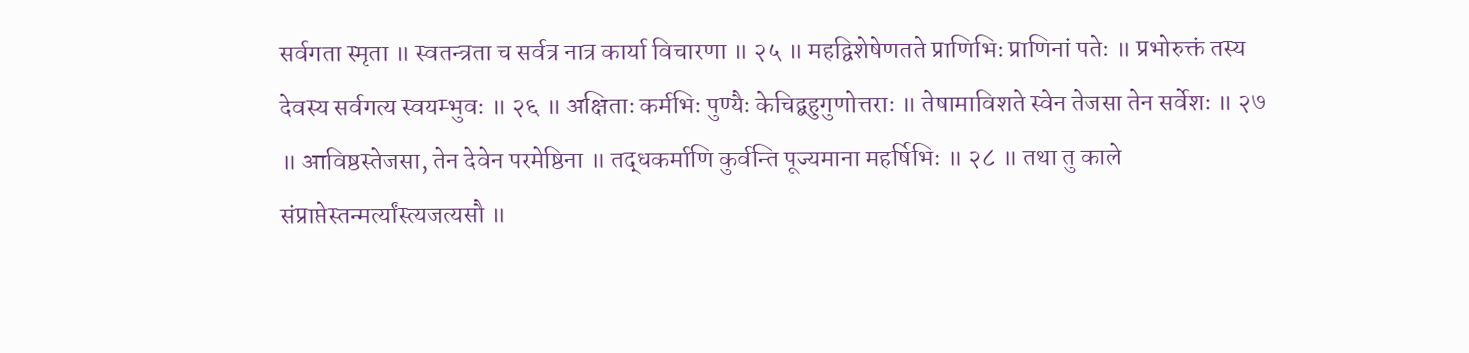सर्वगता स्मृता ॥ स्वतन्त्रता च सर्वत्र नात्र कार्या विचारणा ॥ २५ ॥ महद्विशेषेणतते प्राणिभिः प्राणिनां पतेः ॥ प्रभोरुक्तं तस्य देवस्य सर्वगत्य स्वयम्भुवः ॥ २६ ॥ अक्षिताः कर्मभिः पुण्यैः केचिद्बहुगुणोत्तराः ॥ तेषामाविशते स्वेन तेजसा तेन सर्वेशः ॥ २७ ॥ आविष्ठस्तेजसा, तेन देवेन परमेष्ठिना ॥ तद्धकर्माणि कुर्वन्ति पूज्यमाना महर्षिभिः ॥ २८ ॥ तथा तु काले संप्राप्तेस्तन्मर्त्यांस्त्यजत्यसौ ॥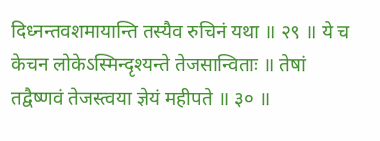दिध्नन्तवशमायान्ति तस्यैव रुचिनं यथा ॥ २९ ॥ ये च केचन लोकेऽस्मिन्दृश्यन्ते तेजसान्विताः ॥ तेषां तद्वैष्णवं तेजस्त्वया ज्ञेयं महीपते ॥ ३० ॥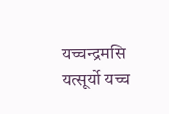यच्चन्द्रमसि यत्सूर्यो यच्च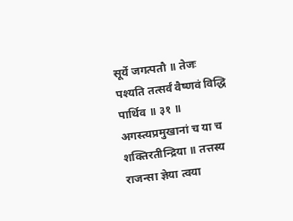सूर्ये जगत्पतौ ॥ तेजः पश्यति तत्सर्वं वैष्णवं विद्धि पार्थिव ॥ ३१ ॥ अगस्त्यप्रमुखानां च या च शक्तिरतीन्द्रिया ॥ तत्तस्य राजन्सा ज्ञेया त्वया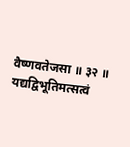वैष्णवतेजसा ॥ ३२ ॥ यद्यद्विभूतिमत्सत्वं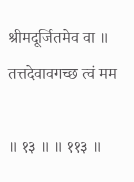श्रीमदूर्जितमेव वा ॥ तत्तदेवावगच्छ त्वं मम

॥ १३ ॥ ॥ ११३ ॥